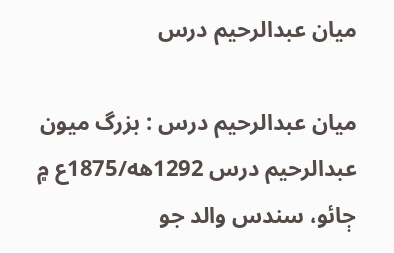ميان عبدالرحيم درس

ميان عبدالرحيم درس : بزرگ ميون عبدالرحيم درس 1292هه/1875ع ۾ ڄائو، سندس والد جو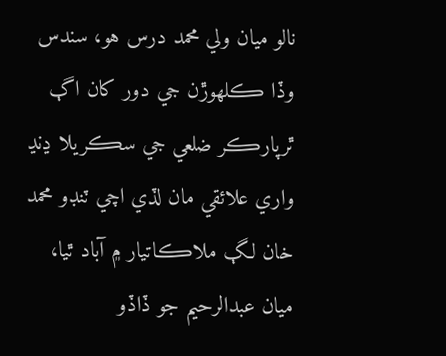نالو ميان ولي محمد درس هو، سندس وڏا ڪلهوڙن جي دور کان اڳ ٿرپارڪر ضلعي جي سڪريلا ڍنڍ واري علائقي مان لڏي اچي ٽنڊو محمد خان لڳ ملاڪاتيار ۾ آباد ٿيا، ميان عبدالرحيم جو ڏاڏو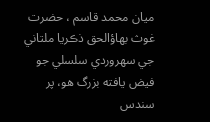ميان محمد قاسم ، حضرت غوث بهاؤالحق ذڪريا ملتاني جي سهروردي سلسلي جو فيض يافته بزرگ هو، پر سندس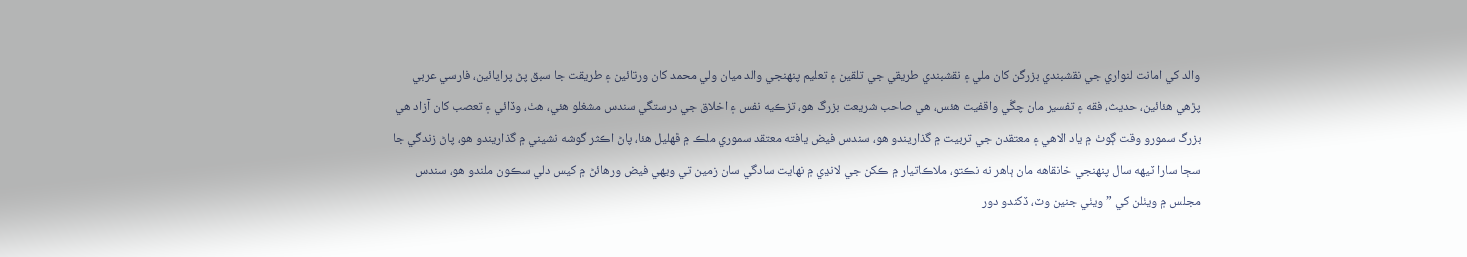والد کي امانت لنواري جي نقشبندي بزرگن کان ملي ۽ نقشبندي طريقي جي تلقين ۽ تعليم پنهنجي والد ميان ولي محمد کان ورتائين ۽ طريقت جا سبق پڻ پرايائين، فارسي عربي پڙهي هئائين، حديث، فقه ۽ تفسير مان چڱي واقفيت هئس، هي صاحب شريعت بزرگ هو، تزڪيه نفس ۽ اخلاق جي درستگي سندس مشغلو هئي، هٺ، وڏائي ۽ تعصب کان آزاد هي بزرگ سمورو وقت ڳوٺ ۾ ياد الاهي ۽ معتقدن جي تربيت ۾ گذاريندو هو، سندس فيض يافته معتقد سموري ملڪ ۾ ڦهليل هئا، پاڻ اڪثر گوشه نشيني ۾ گذاريندو هو، پاڻ زندگي جا سڄا سارا ٽيهه سال پنهنجي خانقاهه مان ٻاهر نه نڪتو، ملاڪاتيار ۾ ڪکن جي لانڍي ۾ نهايت سادگي سان زمين تي ويهي فيض ورهائڻ ۾ کيس دلي سڪون ملندو هو، سندس مجلس ۾ ويٺلن کي ” ويٺي جنين وٽ، ڏکندو دور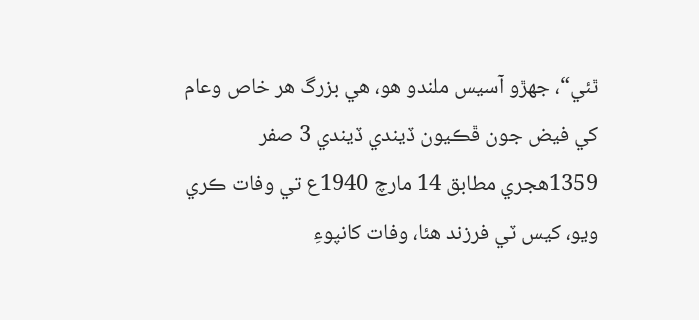ٿئي“، جهڙو آسيس ملندو هو، هي بزرگ هر خاص وعام کي فيض جون ڦڪيون ڏيندي ڏيندي 3 صفر 1359هجري مطابق 14 مارچ 1940ع تي وفات ڪري ويو، کيس ٽي فرزند هئا، وفات کانپوءِ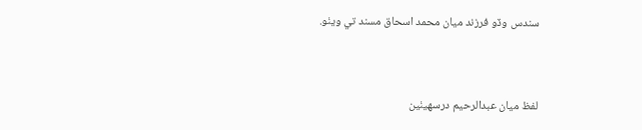سندس وڏو فرزند ميان محمد اسحاق مسند تي ويٺو.


لفظ ميان عبدالرحيم درسھيٺين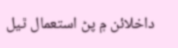داخلائن ۾ پڻ استعمال ٿيل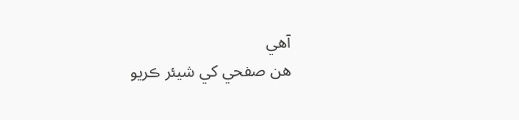آھي
هن صفحي کي شيئر ڪريو